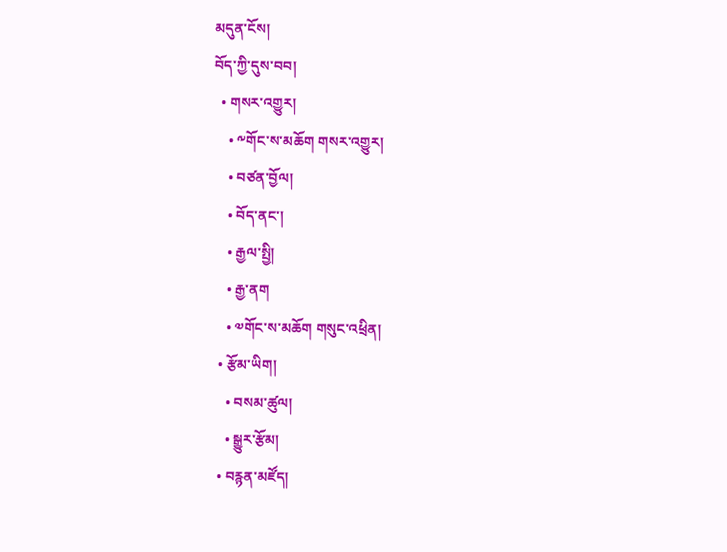མདུན་ངོས།
བོད་ཀྱི་དུས་བབ།
  • གསར་འགྱུར།
    • ༸གོང་ས་མཆོག གསར་འགྱུར།
    • བཙན་བྱོལ།
    • བོད་ནང་།
    • རྒྱལ་སྤྱི།
    • རྒྱ་ནག
    • ༧གོང་ས་མཆོག གསུང་འཕྲིན།
  • རྩོམ་ཡིག།
    • བསམ་ཚུལ།
    • སྒྱུར་རྩོམ།
  • བརྙན་མཛོད།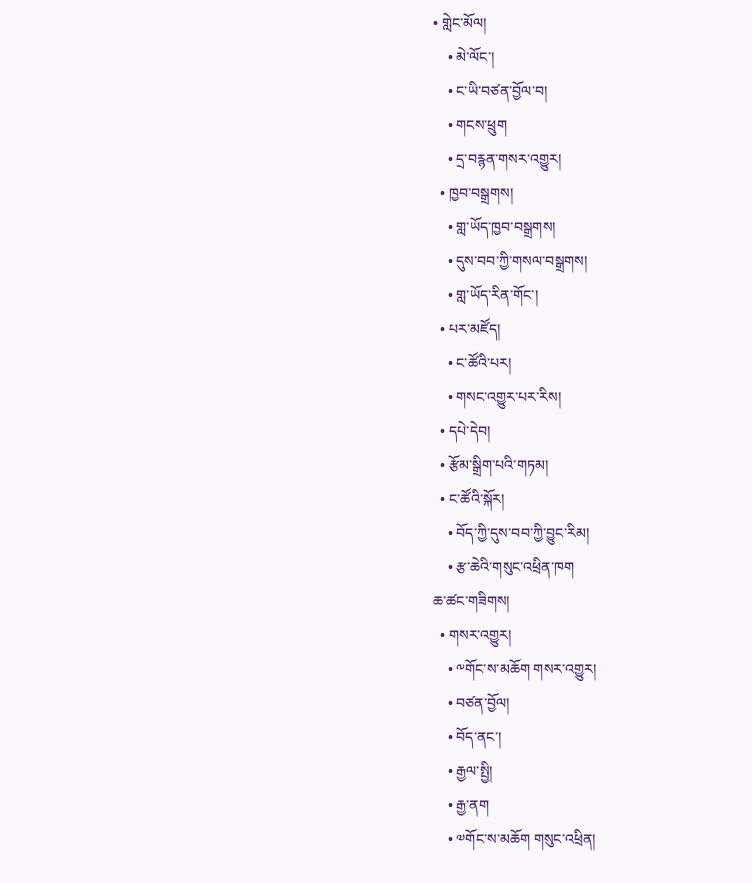• གླེང་མོལ།
    • མེ་ལོང་།
    • ང་ཡི་བཙན་བྱོལ་བ།
    • གངས་ཕྲུག
    • དྲ་བརྙན་གསར་འགྱུར།
  • ཁྱབ་བསྒྲགས།
    • གླ་ཡོད་ཁྱབ་བསྒྲགས།
    • དུས་བབ་ཀྱི་གསལ་བསྒྲགས།
    • གླ་ཡོད་རིན་གོང་།
  • པར་མཛོད།
    • ང་ཚོའི་པར།
    • གསང་འགྱུར་པར་རིས།
  • དཔེ་དེབ།
  • རྩོམ་སྒྲིག་པའི་གཏམ།
  • ང་ཚོའི་སྐོར།
    • བོད་ཀྱི་དུས་བབ་ཀྱི་བྱུང་རིམ།
    • རྩ་ཆེའི་གསུང་འཕྲིན་ཁག
ཆ་ཚང་གཟིགས།
  • གསར་འགྱུར།
    • ༸གོང་ས་མཆོག གསར་འགྱུར།
    • བཙན་བྱོལ།
    • བོད་ནང་།
    • རྒྱལ་སྤྱི།
    • རྒྱ་ནག
    • ༧གོང་ས་མཆོག གསུང་འཕྲིན།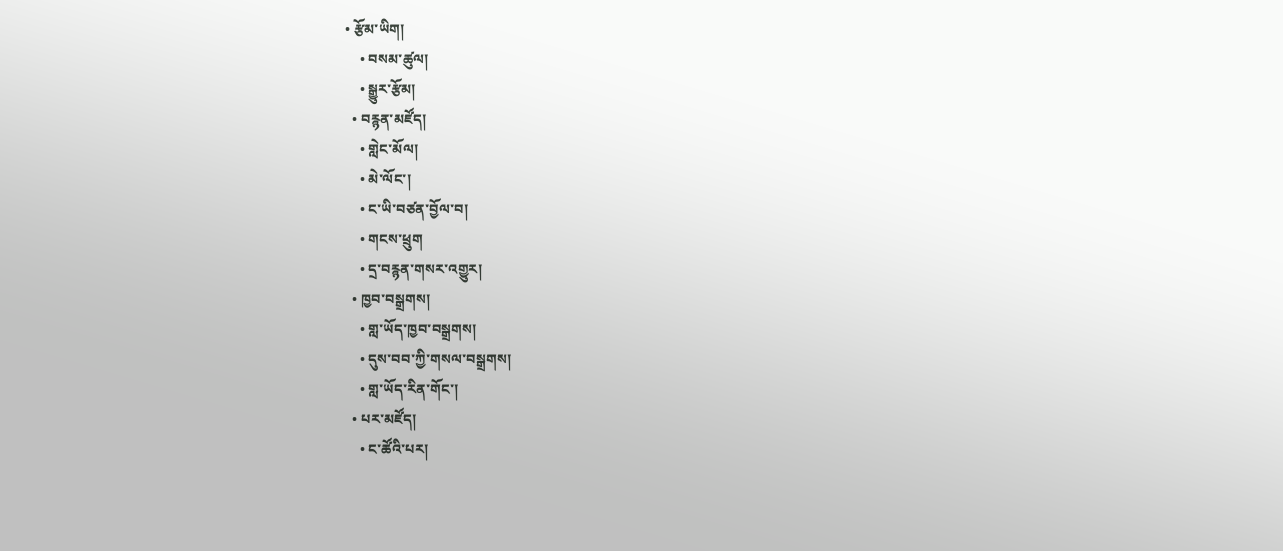• རྩོམ་ཡིག།
    • བསམ་ཚུལ།
    • སྒྱུར་རྩོམ།
  • བརྙན་མཛོད།
    • གླེང་མོལ།
    • མེ་ལོང་།
    • ང་ཡི་བཙན་བྱོལ་བ།
    • གངས་ཕྲུག
    • དྲ་བརྙན་གསར་འགྱུར།
  • ཁྱབ་བསྒྲགས།
    • གླ་ཡོད་ཁྱབ་བསྒྲགས།
    • དུས་བབ་ཀྱི་གསལ་བསྒྲགས།
    • གླ་ཡོད་རིན་གོང་།
  • པར་མཛོད།
    • ང་ཚོའི་པར།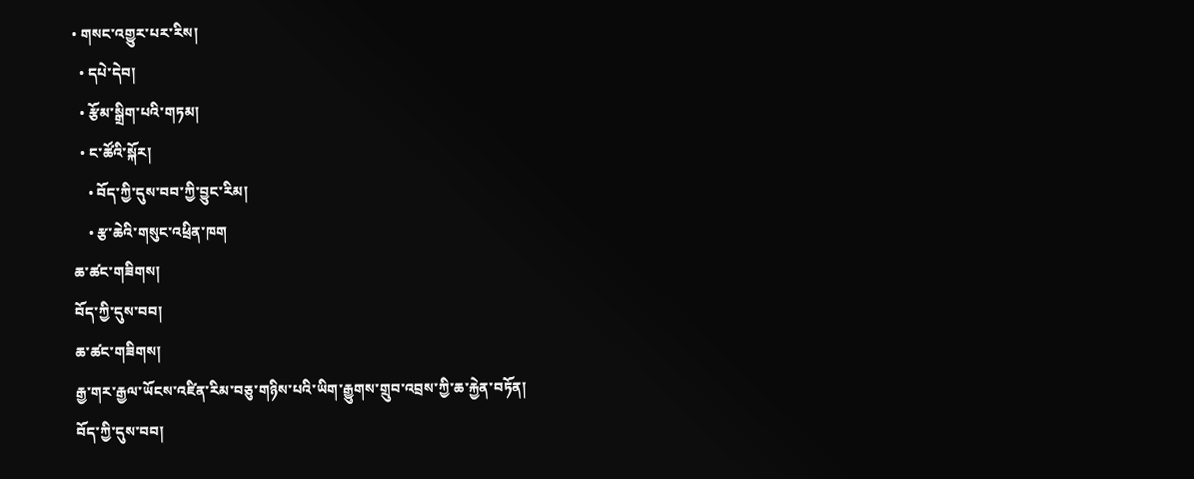• གསང་འགྱུར་པར་རིས།
  • དཔེ་དེབ།
  • རྩོམ་སྒྲིག་པའི་གཏམ།
  • ང་ཚོའི་སྐོར།
    • བོད་ཀྱི་དུས་བབ་ཀྱི་བྱུང་རིམ།
    • རྩ་ཆེའི་གསུང་འཕྲིན་ཁག
ཆ་ཚང་གཟིགས།
བོད་ཀྱི་དུས་བབ།
ཆ་ཚང་གཟིགས།
རྒྱ་གར་རྒྱལ་ཡོངས་འཛིན་རིམ་བཅུ་གཉིས་པའི་ཡིག་རྒྱུགས་གྲུབ་འབྲས་ཀྱི་ཆ་རྐྱེན་བཏོན།
བོད་ཀྱི་དུས་བབ།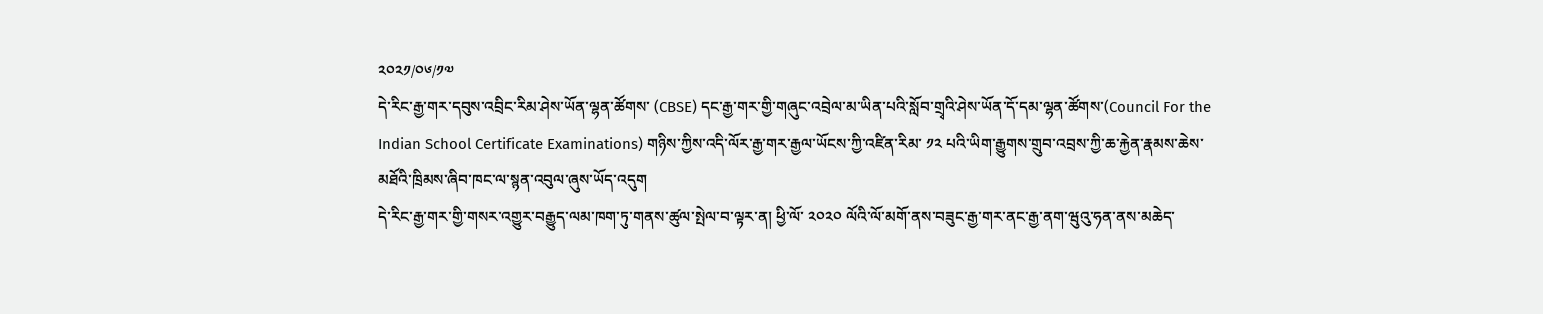༢༠༢༡/༠༦/༡༧
དེ་རིང་རྒྱ་གར་དབུས་འབྲིང་རིམ་ཤེས་ཡོན་ལྷན་ཚོགས་ (CBSE) དང་རྒྱ་གར་གྱི་གཞུང་འབྲེལ་མ་ཡིན་པའི་སློབ་གྲྭའི་ཤེས་ཡོན་དོ་དམ་ལྷན་ཚོགས་(Council For the Indian School Certificate Examinations) གཉིས་ཀྱིས་འདི་ལོར་རྒྱ་གར་རྒྱལ་ཡོངས་ཀྱི་འཛིན་རིམ་ ༡༢ པའི་ཡིག་རྒྱུགས་གྲུབ་འབྲས་ཀྱི་ཆ་རྐྱེན་རྣམས་ཆེས་མཐོའི་ཁྲིམས་ཞིབ་ཁང་ལ་སྙན་འབུལ་ཞུས་ཡོད་འདུག
དེ་རིང་རྒྱ་གར་གྱི་གསར་འགྱུར་བརྒྱུད་ལམ་ཁག་ཏུ་གནས་ཚུལ་སྤེལ་བ་ལྟར་ན། ཕྱི་ལོ་ ༢༠༢༠ ལོའི་ལོ་མགོ་ནས་བཟུང་རྒྱ་གར་ནང་རྒྱ་ནག་ཝུའུ་ཧན་ནས་མཆེད་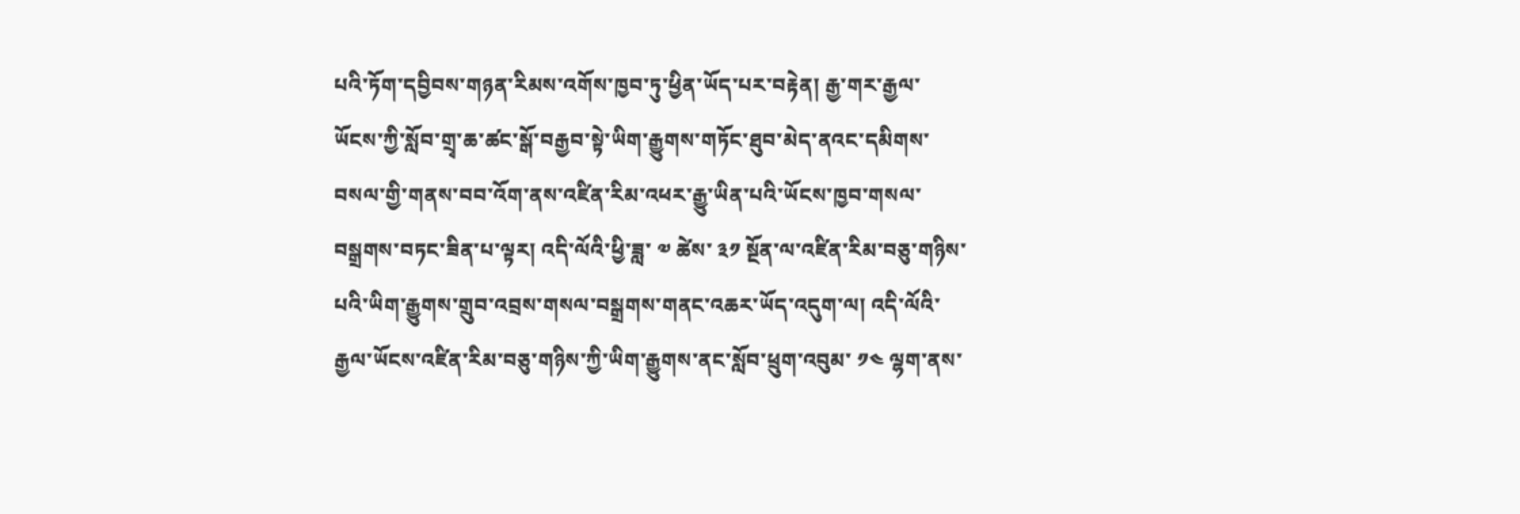པའི་ཏོག་དབྱིབས་གཉན་རིམས་འགོས་ཁྱབ་ཏུ་ཕྱིན་ཡོད་པར་བརྟེན། རྒྱ་གར་རྒྱལ་ཡོངས་ཀྱི་སློབ་གྲྭ་ཆ་ཚང་སྒོ་བརྒྱབ་སྟེ་ཡིག་རྒྱུགས་གཏོང་ཐུབ་མེད་ནའང་དམིགས་བསལ་གྱི་གནས་བབ་འོག་ནས་འཛིན་རིམ་འཕར་རྒྱུ་ཡིན་པའི་ཡོངས་ཁྱབ་གསལ་བསྒྲགས་བཏང་ཟིན་པ་ལྟར། འདི་ལོའི་ཕྱི་ཟླ་ ༧ ཚེས་ ༣༡ སྔོན་ལ་འཛིན་རིམ་བཅུ་གཉིས་པའི་ཡིག་རྒྱུགས་གྲུབ་འབྲས་གསལ་བསྒྲགས་གནང་འཆར་ཡོད་འདུག་ལ། འདི་ལོའི་རྒྱལ་ཡོངས་འཛིན་རིམ་བཅུ་གཉིས་ཀྱི་ཡིག་རྒྱུགས་ནང་སློབ་ཕྲུག་འབུམ་ ༡༤ ལྷག་ནས་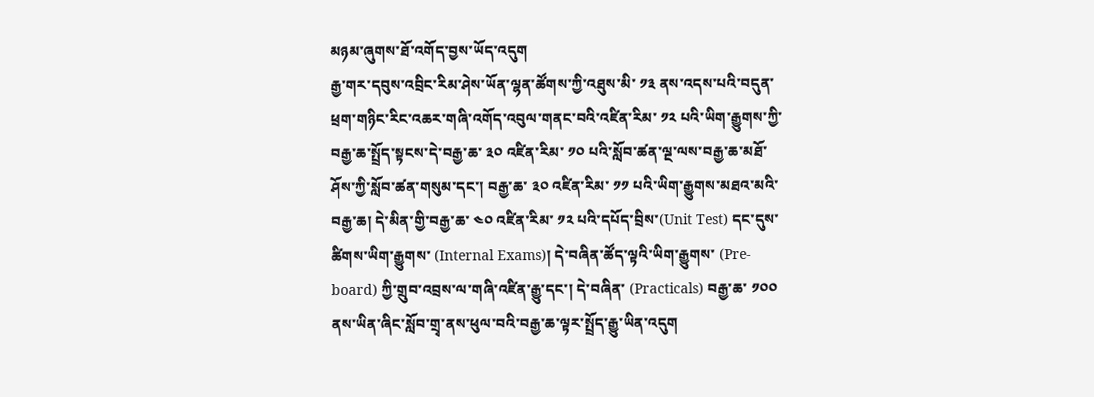མཉམ་ཞུགས་ཐོ་འགོད་བྱས་ཡོད་འདུག
རྒྱ་གར་དབུས་འབྲིང་རིམ་ཤེས་ཡོན་ལྷན་ཚོགས་ཀྱི་འཐུས་མི་ ༡༣ ནས་འདས་པའི་བདུན་ཕྲག་གཉིང་རིང་འཆར་གཞི་འགོད་འབུལ་གནང་བའི་འཛིན་རིམ་ ༡༢ པའི་ཡིག་རྒྱུགས་ཀྱི་བརྒྱ་ཆ་སྤྲོད་སྟངས་དེ་བརྒྱ་ཆ་ ༣༠ འཛིན་རིམ་ ༡༠ པའི་སློབ་ཚན་ལྔ་ལས་བརྒྱ་ཆ་མཐོ་ཤོས་ཀྱི་སློབ་ཚན་གསུམ་དང་། བརྒྱ་ཆ་ ༣༠ འཛིན་རིམ་ ༡༡ པའི་ཡིག་རྒྱུགས་མཐའ་མའི་བརྒྱ་ཆ། དེ་མིན་གྱི་བརྒྱ་ཆ་ ༤༠ འཛིན་རིམ་ ༡༢ པའི་དཔོད་བྲིས་(Unit Test) དང་དུས་ཚིགས་ཡིག་རྒྱུགས་ (Internal Exams)། དེ་བཞིན་ཚོད་ལྟའི་ཡིག་རྒྱུགས་ (Pre-board) ཀྱི་གྲུབ་འབྲས་ལ་གཞི་འཛིན་རྒྱུ་དང་། དེ་བཞིན་ (Practicals) བརྒྱ་ཆ་ ༡༠༠ ནས་ཡིན་ཞིང་སློབ་གྲྭ་ནས་ཕུལ་བའི་བརྒྱ་ཆ་ལྟར་སྤྲོད་རྒྱུ་ཡིན་འདུག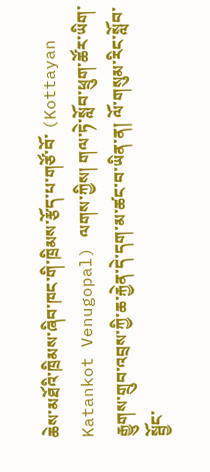ཆེས་མཐོའི་ཁྲིམས་ཞིབ་ཁང་གི་ཁྲིམས་རྩོད་པ་གཙོ་བོ་ (Kottayan Katankot Venugopal) ལགས་ཀྱིས། གལ་ཏེ་སློབ་ཕྲུག་ཚོར་ཡིག་རྒྱུགས་གྲུབ་འབྲས་ཀྱི་ཆ་རྐྱེན་དེ་དག་མ་ཚང་བ་ཡིན་ན། ལོ་གསུམ་རིང་སློབ་སྦྱོང་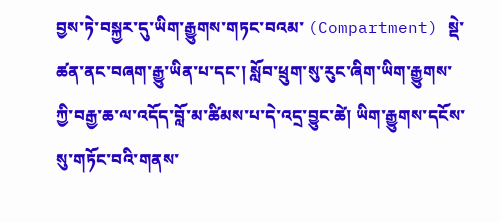བྱས་ཏེ་བསྐྱར་དུ་ཡིག་རྒྱུགས་གཏང་བའམ་ (Compartment) སྡེ་ཚན་ནང་བཞག་རྒྱུ་ཡིན་པ་དང་། སློབ་ཕྲུག་སུ་རུང་ཞིག་ཡིག་རྒྱུགས་ཀྱི་བརྒྱ་ཆ་ལ་འདོད་བློ་མ་ཚིམས་པ་དེ་འདྲ་བྱུང་ཚེ། ཡིག་རྒྱུགས་དངོས་སུ་གཏོང་བའི་གནས་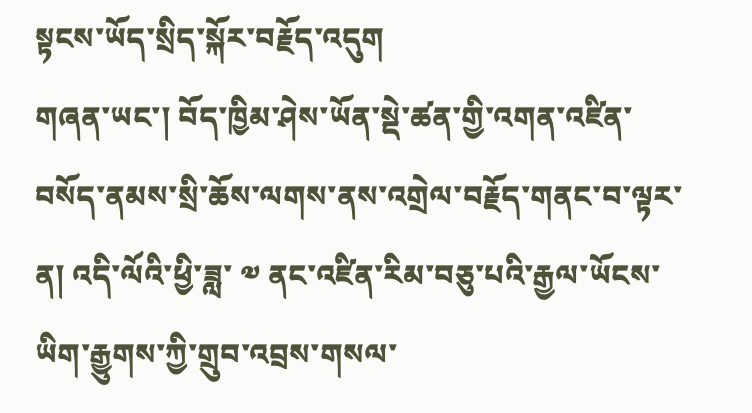སྟངས་ཡོད་སྲིད་སྐོར་བརྗོད་འདུག
གཞན་ཡང་། བོད་ཁྱིམ་ཤེས་ཡོན་སྡེ་ཚན་གྱི་འགན་འཛིན་བསོད་ནམས་སྲི་ཆོས་ལགས་ནས་འགྲེལ་བརྗོད་གནང་བ་ལྟར་ན། འདི་ལོའི་ཕྱི་ཟླ་ ༧ ནང་འཛིན་རིམ་བཅུ་པའི་རྒྱལ་ཡོངས་ཡིག་རྒྱུགས་ཀྱི་གྲུབ་འབྲས་གསལ་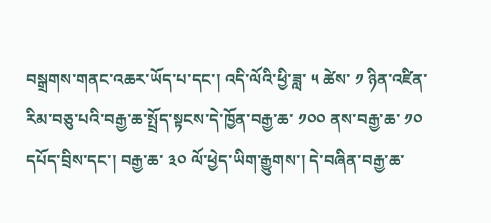བསྒྲགས་གནང་འཆར་ཡོད་པ་དང་། འདི་ལོའི་ཕྱི་ཟླ་ ༥ ཚེས་ ༡ ཉིན་འཛིན་རིམ་བཅུ་པའི་བརྒྱ་ཆ་སྤྲོད་སྟངས་དེ་ཁྱོན་བརྒྱ་ཆ་ ༡༠༠ ནས་བརྒྱ་ཆ་ ༡༠ དཔོད་བྲིས་དང་། བརྒྱ་ཆ་ ༣༠ ལོ་ཕྱེད་ཡིག་རྒྱུགས་། དེ་བཞིན་བརྒྱ་ཆ་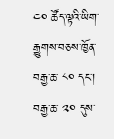༤༠ ཚོད་ལྟའི་ཡིག་རྒྱུགས་བཅས་ཁྱོན་བརྒྱ་ཆ་ ༨༠ དང་། བརྒྱ་ཆ་ ༢༠ དུས་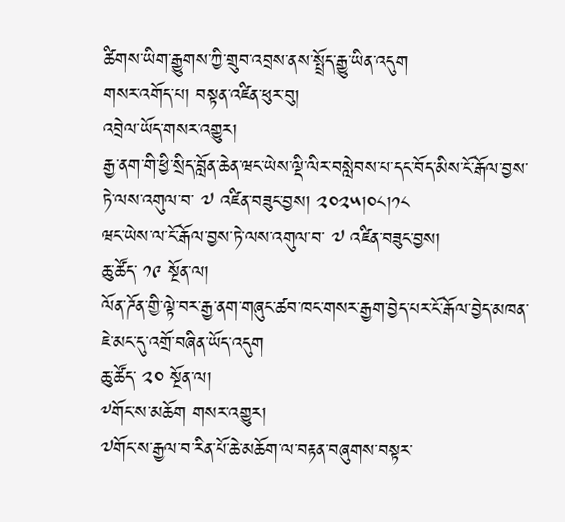ཚིགས་ཡིག་རྒྱུགས་ཀྱི་གྲུབ་འབྲས་ནས་སྤྲོད་རྒྱུ་ཡིན་འདུག
གསར་འགོད་པ། བསྟན་འཛིན་ཕུར་བུ།
འབྲེལ་ཡོད་གསར་འགྱུར།
རྒྱ་ནག་གི་ཕྱི་སྲིད་བློན་ཆེན་ཝང་ཡེས་ལྡི་ལིར་བསླེབས་པ་དང་བོད་མིས་ངོ་རྒོལ་བྱས་ཏེ་ལས་འགུལ་བ་ ༧ འཛིན་བཟུང་བྱས། ༢༠༢༥།༠༨།༡༨
ཝང་ཡེས་ལ་ངོ་རྒོལ་བྱས་ཏེ་ལས་འགུལ་བ་ ༧ འཛིན་བཟུང་བྱས།
ཆུ་ཚོད་ ༡༩ སྔོན་ལ།
ལོན་ཌོན་གྱི་ལྟེ་བར་རྒྱ་ནག་གཞུང་ཚབ་ཁང་གསར་རྒྱག་བྱེད་པར་ངོ་རྒོལ་བྱེད་མཁན་ཇེ་མང་དུ་འགྲོ་བཞིན་ཡོད་འདུག
ཆུ་ཚོད་ ༢༠ སྔོན་ལ།
༸གོང་ས་མཆོག གསར་འགྱུར།
༧གོང་ས་རྒྱལ་བ་རིན་པོ་ཆེ་མཆོག་ལ་བརྟན་བཞུགས་བསྟར་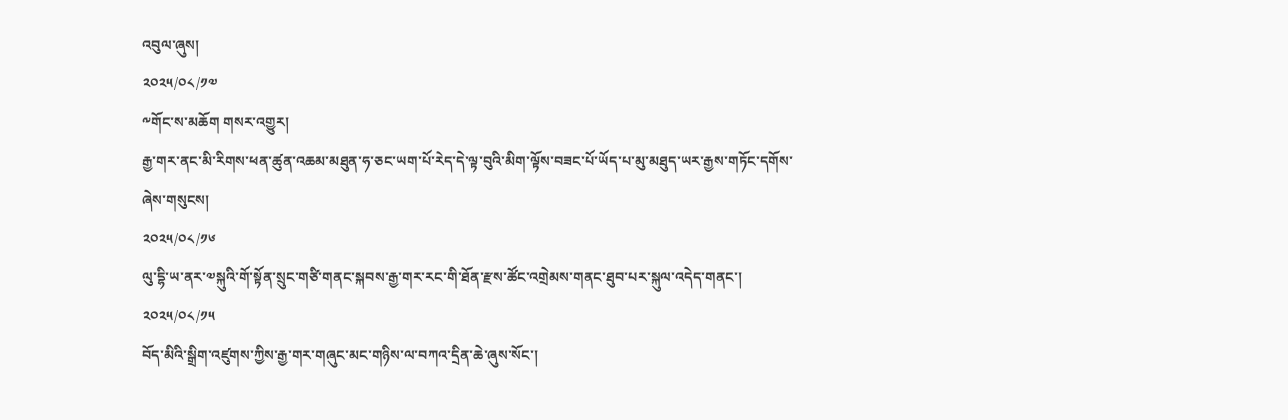འབུལ་ཞུས།
༢༠༢༥/༠༨/༡༧
༸གོང་ས་མཆོག གསར་འགྱུར།
རྒྱ་གར་ནང་མི་རིགས་ཕན་ཚུན་འཆམ་མཐུན་ཧ་ཅང་ཡག་པོ་རེད་དེ་ལྟ་བུའི་མིག་ལྟོས་བཟང་པོ་ཡོད་པ་མུ་མཐུད་ཡར་རྒྱས་གཏོང་དགོས་ཞེས་གསུངས།
༢༠༢༥/༠༨/༡༦
ལུ་དྷི་ཡ་ནར་༧སྐུའི་གོ་སྟོན་སྲུང་གཙི་གནང་སྐབས་རྒྱ་གར་རང་གི་ཐོན་རྫས་ཚོང་འགྲེམས་གནང་ཐུབ་པར་སྐུལ་འདེད་གནང་།
༢༠༢༥/༠༨/༡༥
བོད་མིའི་སྒྲིག་འཛུགས་ཀྱིས་རྒྱ་གར་གཞུང་མང་གཉིས་ལ་བཀའ་དྲིན་ཆེ་ཞུས་སོང་།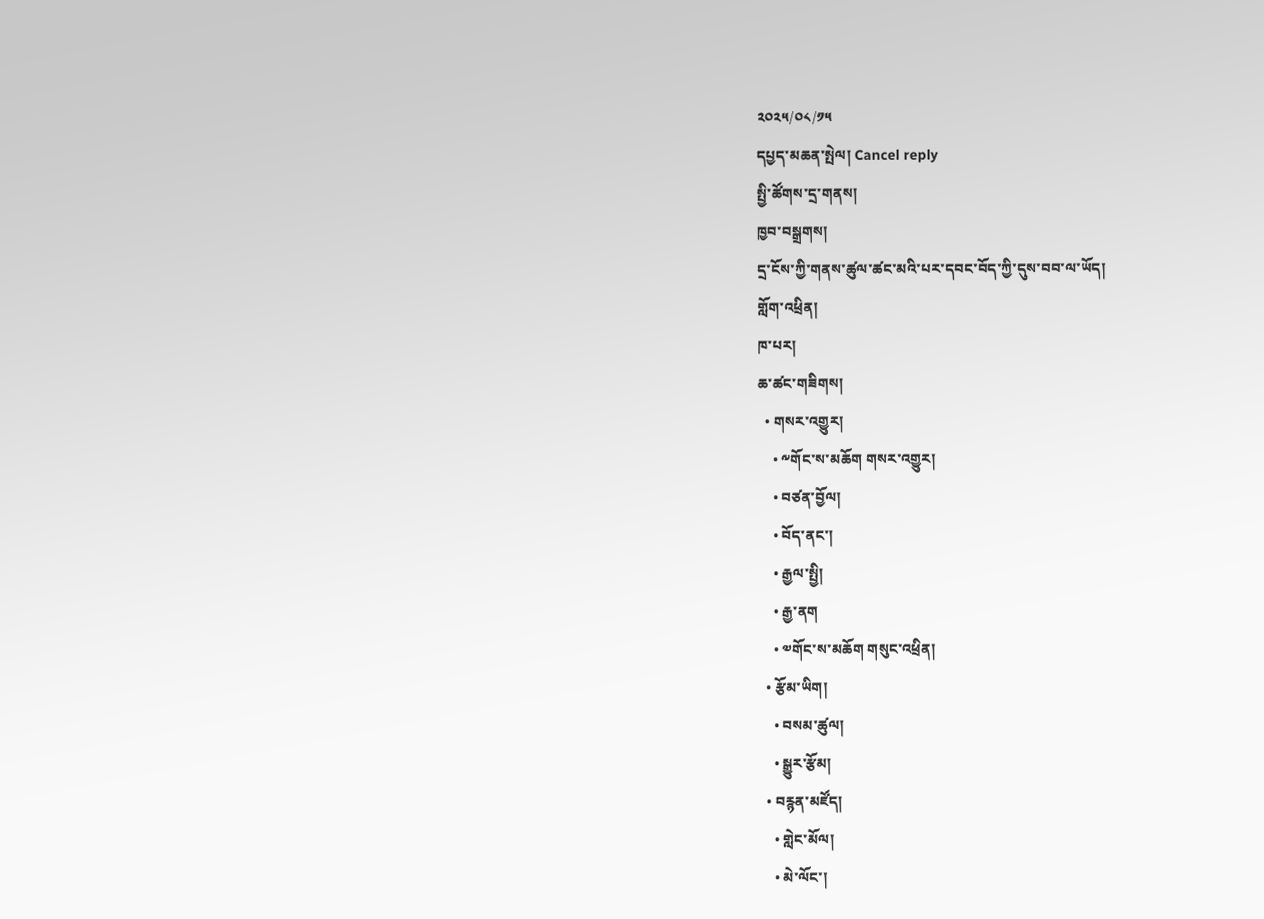༢༠༢༥/༠༨/༡༥
དཔྱད་མཆན་སྤེལ། Cancel reply
སྤྱི་ཚོགས་དྲ་གནས།
ཁྱབ་བསྒྲགས།
དྲ་ངོས་ཀྱི་གནས་ཚུལ་ཚང་མའི་པར་དབང་བོད་ཀྱི་དུས་བབ་ལ་ཡོད།
གློག་འཕྲིན།
ཁ་པར།
ཆ་ཚང་གཟིགས།
  • གསར་འགྱུར།
    • ༸གོང་ས་མཆོག གསར་འགྱུར།
    • བཙན་བྱོལ།
    • བོད་ནང་།
    • རྒྱལ་སྤྱི།
    • རྒྱ་ནག
    • ༧གོང་ས་མཆོག གསུང་འཕྲིན།
  • རྩོམ་ཡིག།
    • བསམ་ཚུལ།
    • སྒྱུར་རྩོམ།
  • བརྙན་མཛོད།
    • གླེང་མོལ།
    • མེ་ལོང་།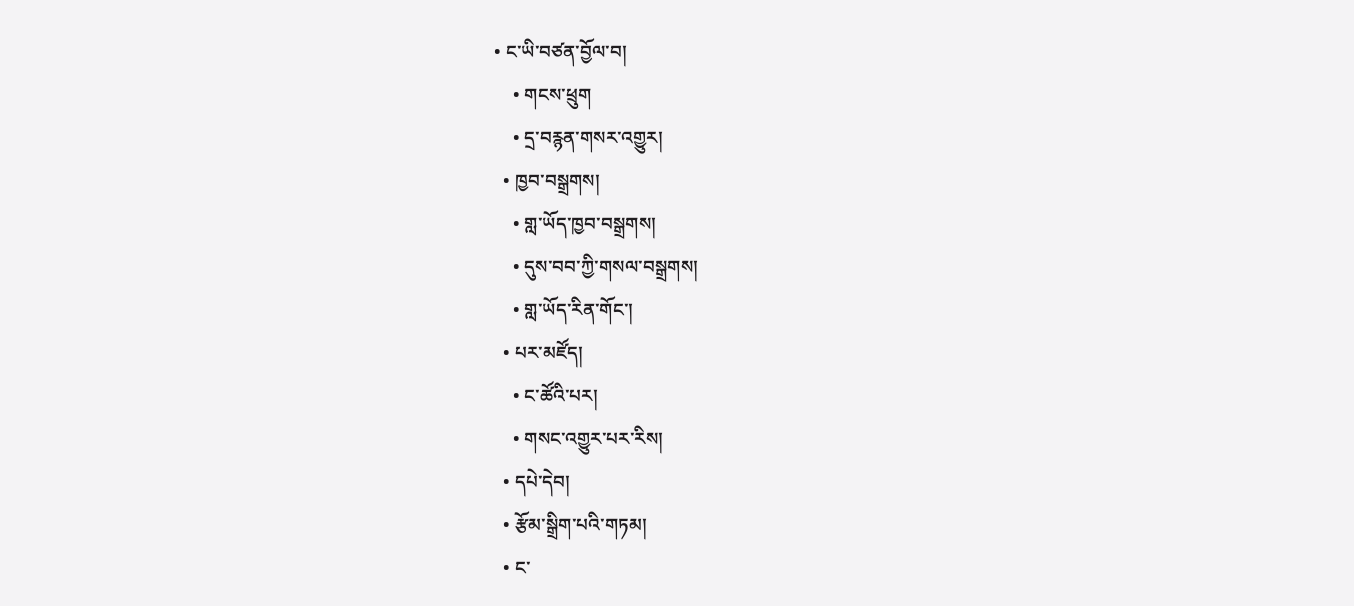• ང་ཡི་བཙན་བྱོལ་བ།
    • གངས་ཕྲུག
    • དྲ་བརྙན་གསར་འགྱུར།
  • ཁྱབ་བསྒྲགས།
    • གླ་ཡོད་ཁྱབ་བསྒྲགས།
    • དུས་བབ་ཀྱི་གསལ་བསྒྲགས།
    • གླ་ཡོད་རིན་གོང་།
  • པར་མཛོད།
    • ང་ཚོའི་པར།
    • གསང་འགྱུར་པར་རིས།
  • དཔེ་དེབ།
  • རྩོམ་སྒྲིག་པའི་གཏམ།
  • ང་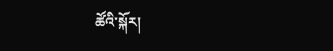ཚོའི་སྐོར།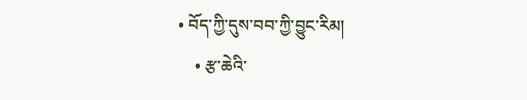• བོད་ཀྱི་དུས་བབ་ཀྱི་བྱུང་རིམ།
    • རྩ་ཆེའི་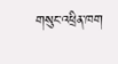གསུང་འཕྲིན་ཁག